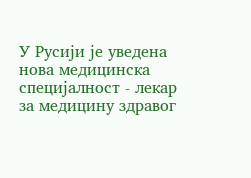У Русији је уведена нова медицинска специјалност - лекар за медицину здравог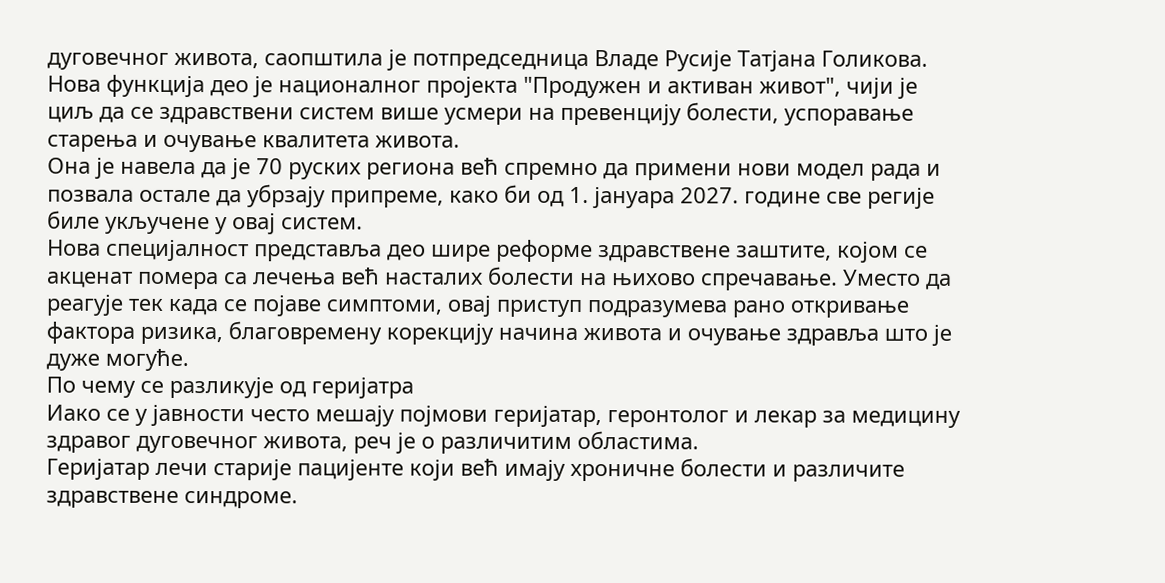дуговечног живота, саопштила је потпредседница Владе Русије Татјана Голикова. Нова функција део је националног пројекта "Продужен и активан живот", чији је циљ да се здравствени систем више усмери на превенцију болести, успоравање старења и очување квалитета живота.
Она је навела да је 70 руских региона већ спремно да примени нови модел рада и позвала остале да убрзају припреме, како би од 1. јануара 2027. године све регије биле укључене у овај систем.
Нова специјалност представља део шире реформе здравствене заштите, којом се акценат помера са лечења већ насталих болести на њихово спречавање. Уместо да реагује тек када се појаве симптоми, овај приступ подразумева рано откривање фактора ризика, благовремену корекцију начина живота и очување здравља што је дуже могуће.
По чему се разликује од геријатра
Иако се у јавности често мешају појмови геријатар, геронтолог и лекар за медицину здравог дуговечног живота, реч је о различитим областима.
Геријатар лечи старије пацијенте који већ имају хроничне болести и различите здравствене синдроме.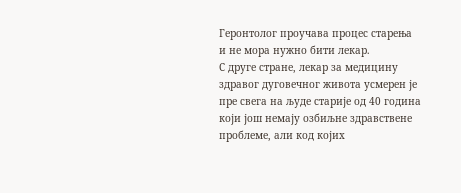Геронтолог проучава процес старења и не мора нужно бити лекар.
С друге стране, лекар за медицину здравог дуговечног живота усмерен је пре свега на људе старије од 40 година који још немају озбиљне здравствене проблеме, али код којих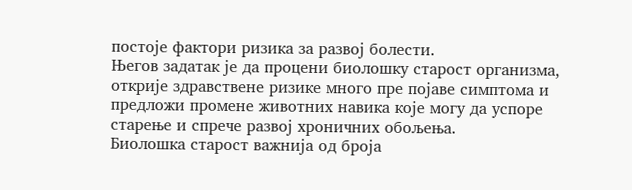постоје фактори ризика за развој болести.
Његов задатак је да процени биолошку старост организма, открије здравствене ризике много пре појаве симптома и предложи промене животних навика које могу да успоре старење и спрече развој хроничних обољења.
Биолошка старост важнија од броја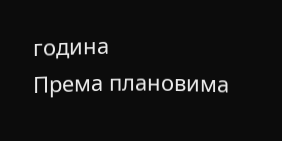година
Према плановима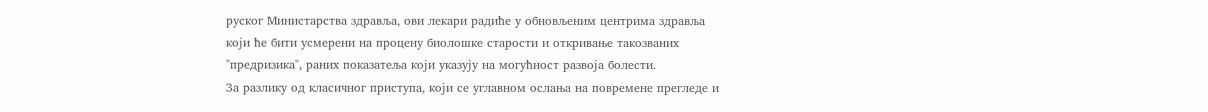руског Министарства здравља, ови лекари радиће у обновљеним центрима здравља који ће бити усмерени на процену биолошке старости и откривање такозваних "предризика", раних показатеља који указују на могућност развоја болести.
За разлику од класичног приступа, који се углавном ослања на повремене прегледе и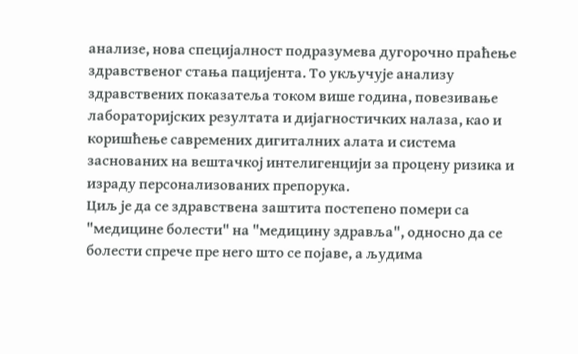анализе, нова специјалност подразумева дугорочно праћење здравственог стања пацијента. То укључује анализу здравствених показатеља током више година, повезивање лабораторијских резултата и дијагностичких налаза, као и коришћење савремених дигиталних алата и система заснованих на вештачкој интелигенцији за процену ризика и израду персонализованих препорука.
Циљ је да се здравствена заштита постепено помери са "медицине болести" на "медицину здравља", односно да се болести спрече пре него што се појаве, а људима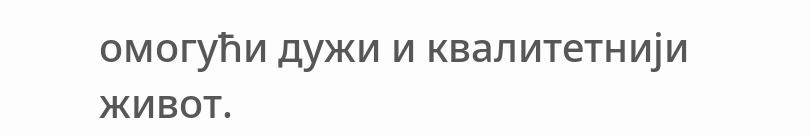омогући дужи и квалитетнији живот.